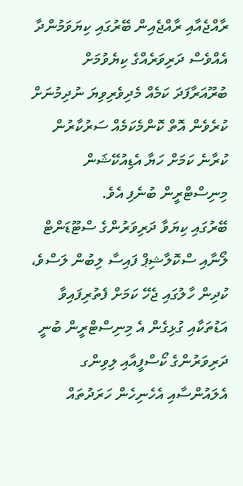ރާއްޖެއާއި ރާއްޖެއިން ބޭރުގައި ކިޔަވަމުންދާ އެއްވެސް ދަރިވަރެއްގެ ކިޔެވުމަށް ބުރޫއަރާފަދަ ކަމެއް މެދިވެރިވިޔަ ނުދިމުނަށް ކުރެވެން އޮތް ކޮންމެކަމެއް ސަރުކާރުން ކުރާނެ ކަމަށް ހަޔާ އެޑިއުކޭޝަން މިނިސްޓްރީން ބުނެފި އެވެ.
ބޭރުގައި ކިޔަވާ ދަރިވަރުންގެ ސްޓޫޑަންޓް ލޯނާއި ސްކޮލާޝިޕް ފައިސާ ލިބުން ލަސްވެ، ކުދިން ހާލުގައި ޖެހޭ ކަމަށް ފެތުރިފައިވާ އަޑުތަކާއި ގުޅިގެން އެ މިނިސްޓްރީން ބުނީ ދަރިވަރުންގެ ކޯސްފީއާއި ލިވިންގ އެލައުންސާއި އެހެނިހެން ހަރަދުތައް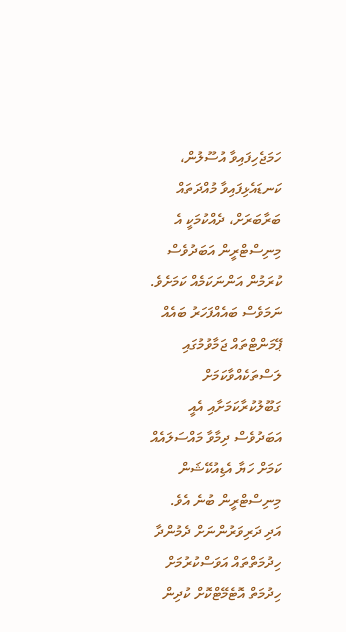ހަމަޖެހިފައިވާ އުސޫލުން، ކަނޑައެޅިފައިވާ މުއްދަތައް ބަރާބަރަށް، ދެއްކުމަކީ އެ މިނިސްޓްރީން އަބަދުވެސް ކުރަމުން އަންނަކަމެއް ކަމަށެވެ. ނަމަވެސް ބައެއްފަހަރު ބައެއް ޕޭމަންޓްތައް ޖަމާވުމުގައި ލަސްތަކެއްވާކަމަށް ގަބޫލުކުރާކަމަށާއި އެއީ އަބަދުވެސް ދިމާވާ މައްސަލައެއް ކަމަށް ހަޔާ އެޑިއުކޭޝަން މިނިސްޓްރީން ބުނެ އެވެ.
އަދި ދަރިވަރުންނަށް ދެމުންދާ ހިދުމަތްތައް އަވަސްކުރުމަށް ހިދުމަތް އޮޓެމޭޓްކޮށް ކުދިން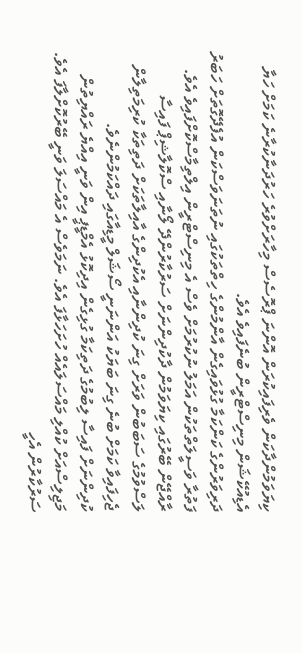ކިޔަވަމުންދާކަން ވެރިފައިކުރަން އޮންނަ ޕްރޮސެސް މިހާރަށްވުރެ ހަރުދަނާކުރާނެ ކަމަށް ހަޔާ އެޑިއުކޭޝަން މިނިސްޓްރީން ބުނެފައިވެ އެވެ.
ދަރިވަރުންގެ ކަންކަމާ ގުޅުވައިގެން އާންމުންގެ ހިތްތަކުގައި ނުތަނަވަސްކަން އުފެދޭގޮތަށް ހަބަރު ފަތުރާ ވަސީލަތްތަކުން އަމަލު ނުކުރުމަށް ވެސް އެ މިނިސްޓްރީން އިލްތިމާސްކޮށްފައިވެ އެވެ.
ރާއްޖޭން ބޭރުގައި ކިޔަވަމުން ދާކުދިންނަށް ސަރުކާރުންދޭ ލޯނާއި ސްކޮލާޝިޕް ފައިސާ ލަސްވުމުގެ ސަބަބުން ވަރަށް ގިނަ ކުދިންނާއި އެކުދިންގެ އާއިލާތަކަށް ދަތިތަކާ ކުރިމަތިލާން ޖެހިފައިވާ ކަމަށް ބުނެ ގިނަ ބަޔަކު އަންނަނީ ސޯޝަލް މީޑިއާގައި ދައްކަމުންނެވެ.
ކުދިންނަށް ފައިސާ ލިބުމުގެ ދަތިކަމާ ގުޅިގެން އިދިކޮޅު އެމްޑީޕީ އިން ވަނީ އިއްޔެ ރައްޔިތުން މަޖިލިސްއަށް ކުއްލި މައްސަލައެއް ހުށަހަޅާފަ އެވެ. ނަމަވެސް އެ މައްސަލަ ވަނީ ބޭރުކޮށްލާފަ އެވެ.
ސަރުކާރުން އެހީ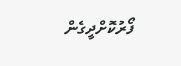ފޯރުކޮށްދީގެން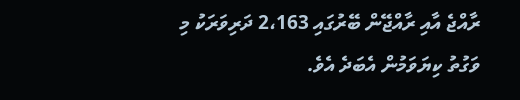ރާއްޖެ އާއި ރާއްޖޭން ބޭރުގައި 2،163 ދަރިވަރަކު މި ވަގުތު ކިޔަވަމުން އެބަދެ އެވެ.